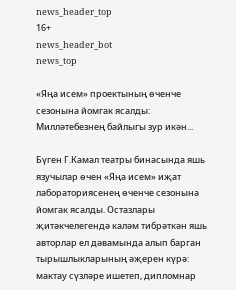news_header_top
16+
news_header_bot
news_top

«Яңа исем» проектының өченче сезонына йомгак ясалды: Милләтебезнең байлыгы зур икән...

Бүген Г.Камал театры бинасында яшь язучылар өчен «Яңа исем» иҗат лабораториясенең өченче сезонына йомгак ясалды. Остазлары җитәкчелегендә каләм тибрәткән яшь авторлар ел дәвамында алып барган тырышлыкларының әҗерен күрә: мактау сүзләре ишетеп, дипломнар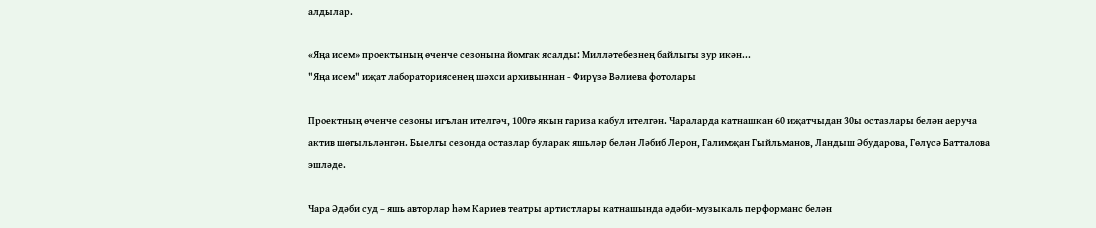алдылар.

«Яңа исем» проектының өченче сезонына йомгак ясалды: Милләтебезнең байлыгы зур икән...
"Яңа исем" иҗат лабораториясенең шәхси архивыннан - Фирүзә Вәлиева фотолары

Проектның өченче сезоны игълан ителгәч, 100гә якын гариза кабул ителгән. Чараларда катнашкан 60 иҗатчыдан 30ы остазлары белән аеруча актив шөгыльләнгән. Быелгы сезонда остазлар буларак яшьләр белән Ләбиб Лерон, Галимҗан Гыйльманов, Ландыш Әбударова, Гөлүсә Батталова эшләде.

Чара Әдәби суд – яшь авторлар һәм Кариев театры артистлары катнашында әдәби-музыкаль перформанс белән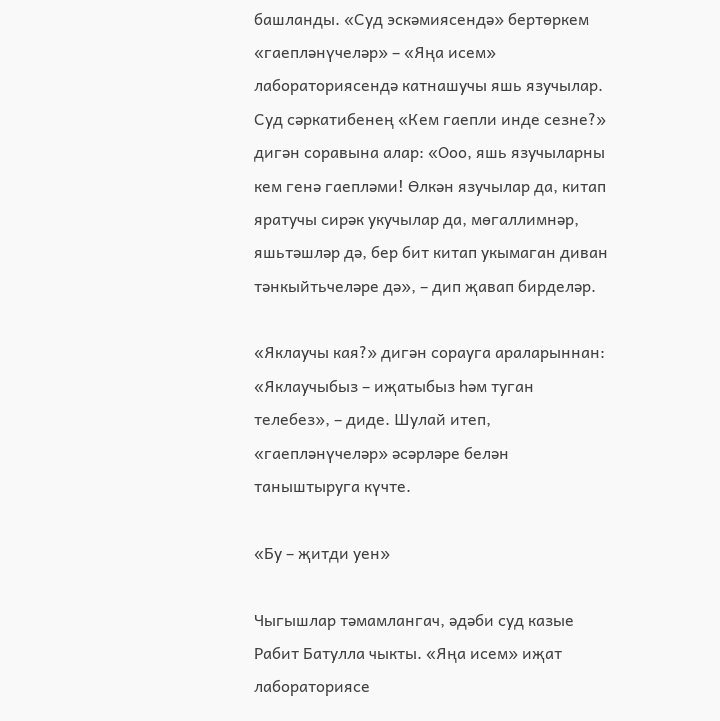башланды. «Суд эскәмиясендә» бертөркем «гаепләнүчеләр» – «Яңа исем» лабораториясендә катнашучы яшь язучылар. Суд сәркатибенең «Кем гаепли инде сезне?» дигән соравына алар: «Ооо, яшь язучыларны кем генә гаепләми! Өлкән язучылар да, китап яратучы сирәк укучылар да, мөгаллимнәр, яшьтәшләр дә, бер бит китап укымаган диван тәнкыйтьчеләре дә», – дип җавап бирделәр.

«Яклаучы кая?» дигән сорауга араларыннан: «Яклаучыбыз – иҗатыбыз һәм туган телебез», – диде. Шулай итеп, «гаепләнүчеләр» әсәрләре белән таныштыруга күчте.

«Бу – җитди уен»

Чыгышлар тәмамлангач, әдәби суд казые Рабит Батулла чыкты. «Яңа исем» иҗат лабораториясе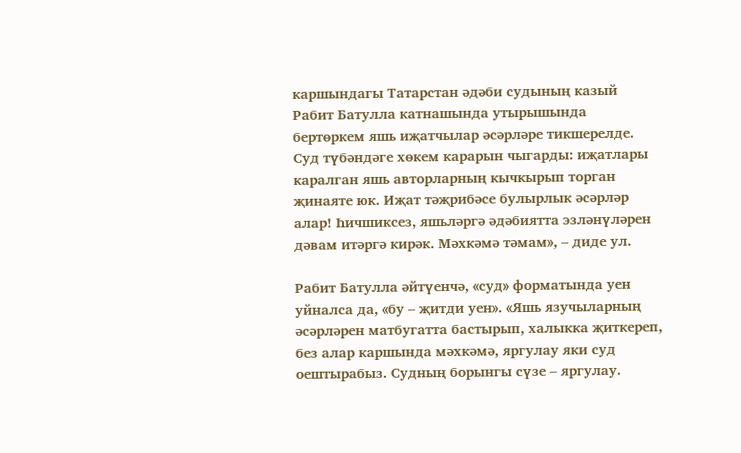каршындагы Татарстан әдәби судының казый Рабит Батулла катнашында утырышында бертөркем яшь иҗатчылар әсәрләре тикшерелде. Суд түбәндәге хөкем карарын чыгарды: иҗатлары каралган яшь авторларның кычкырып торган җинаяте юк. Иҗат тәҗрибәсе булырлык әсәрләр алар! Һичшиксез, яшьләргә әдәбиятта эзләнүләрен дәвам итәргә кирәк. Мәхкәмә тәмам», – диде ул.

Рабит Батулла әйтүенчә, «суд» форматында уен уйналса да, «бу – җитди уен». «Яшь язучыларның әсәрләрен матбугатта бастырып, халыкка җиткереп, без алар каршында мәхкәмә, яргулау яки суд оештырабыз. Судның борынгы сүзе – яргулау.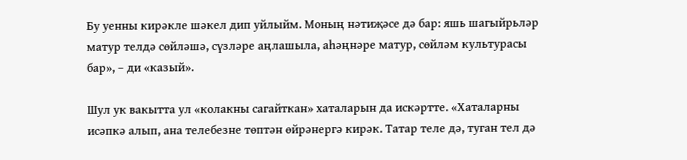Бу уенны кирәкле шәкел дип уйлыйм. Моның нәтиҗәсе дә бар: яшь шагыйрьләр матур телдә сөйләшә, сүзләре аңлашыла, аһәңнәре матур, сөйләм культурасы бар», – ди «казый».

Шул ук вакытта ул «колакны сагайткан» хаталарын да искәртте. «Хаталарны исәпкә алып, ана телебезне төптән өйрәнергә кирәк. Татар теле дә, туган тел дә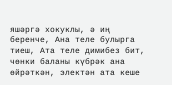яшәргә хокуклы, ә иң беренче, Ана теле булырга тиеш, Ата теле димибез бит, чөнки баланы күбрәк ана өйрәткән, электән ата кеше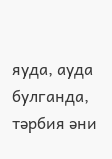яуда, ауда булганда, тәрбия әни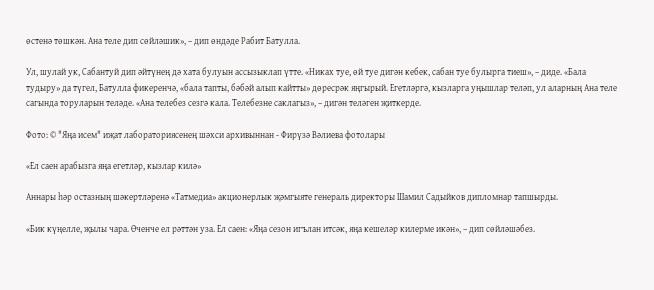өстенә төшкән. Ана теле дип сөйләшик», – дип өндәде Рабит Батулла.

Ул, шулай ук, Сабантуй дип әйтүнең дә хата булуын ассызыклап үтте. «Никах туе, өй туе дигән кебек, сабан туе булырга тиеш», – диде. «Бала тудыру» да түгел, Батулла фикеренчә, «бала тапты, бәбәй алып кайтты» дөресрәк яңгырый. Егетләргә, кызларга уңышлар теләп, ул аларның Ана теле сагында торуларын теләде. «Ана телебез сезгә кала. Телебезне саклагыз», – дигән теләген җиткерде.

Фото: © "Яңа исем" иҗат лабораториясенең шәхси архивыннан - Фирүзә Вәлиева фотолары

«Ел саен арабызга яңа егетләр, кызлар килә»

Аннары һәр остазның шәкертләренә «Татмедиа» акционерлык җәмгыяте генераль директоры Шамил Садыйков дипломнар тапшырды.

«Бик күңелле, җылы чара. Өченче ел рәттән уза. Ел саен: «Яңа сезон игълан итсәк, яңа кешеләр килерме икән», – дип сөйләшәбез.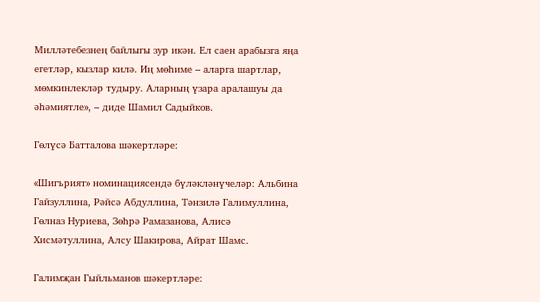Милләтебезнең байлыгы зур икән. Ел саен арабызга яңа егетләр, кызлар килә. Иң мөһиме – аларга шартлар, мөмкинлекләр тудыру. Аларның үзара аралашуы да әһәмиятле», – диде Шамил Садыйков.

Гөлүсә Батталова шәкертләре:

«Шигърият» номинациясендә бүләкләнүчеләр: Альбина Гайзуллина, Рәйсә Абдуллина, Тәнзилә Галимуллина, Гөлназ Нуриева, Зөһрә Рамазанова, Алисә Хисмәтуллина, Алсу Шакирова, Айрат Шамс.

Галимҗан Гыйльманов шәкертләре: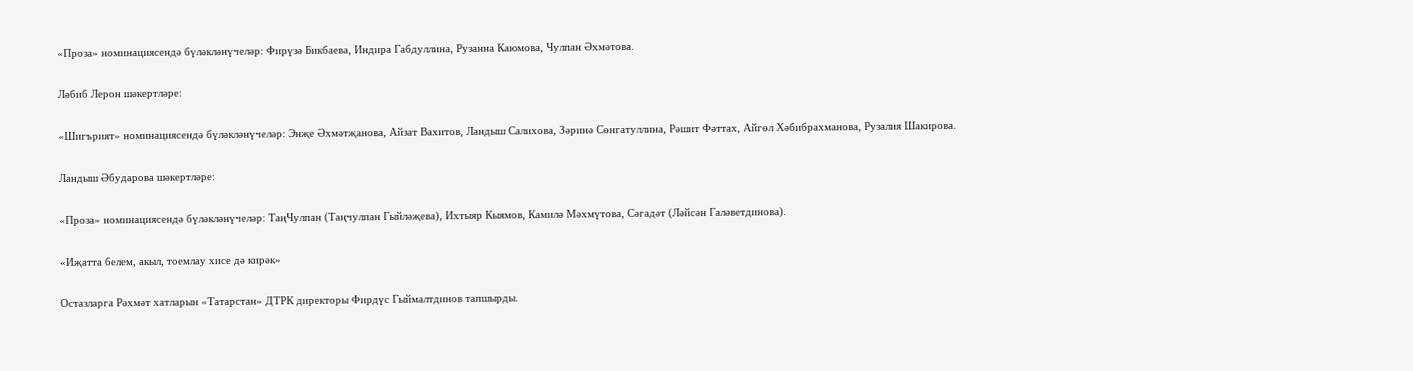«Проза» номинациясендә бүләкләнүчеләр: Фирүзә Бикбаева, Индира Габдуллина, Рузанна Каюмова, Чулпан Әхмәтова.

Ләбиб Лерон шәкертләре:

«Шигърият» номинациясендә бүләкләнүчеләр: Энҗе Әхмәтҗанова, Айзат Вахитов, Ландыш Салихова, Зәринә Сөнгатуллина, Рәшит Фәттах, Айгөл Хәбибрахманова, Рузалия Шакирова.

Ландыш Әбударова шәкертләре:

«Проза» номинациясендә бүләкләнүчеләр: ТаңЧулпан (Таңчулпан Гыйләҗева), Ихтыяр Кыямов, Камилә Мәхмүтова, Сәгадәт (Ләйсән Галәветдинова).

«Иҗатта белем, акыл, тоемлау хисе дә кирәк»

Остазларга Рәхмәт хатларын «Татарстан» ДТРК директоры Фирдүс Гыймалтдинов тапшырды.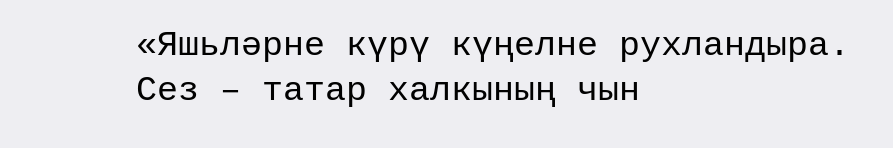«Яшьләрне күрү күңелне рухландыра. Сез – татар халкының чын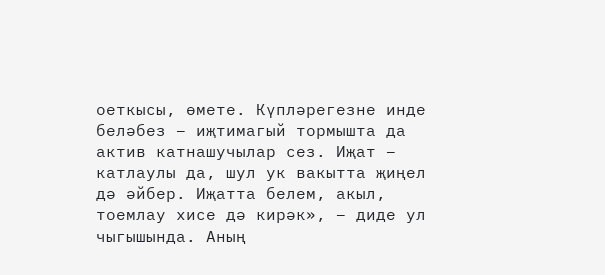оеткысы, өмете. Күпләрегезне инде беләбез – иҗтимагый тормышта да актив катнашучылар сез. Иҗат – катлаулы да, шул ук вакытта җиңел дә әйбер. Иҗатта белем, акыл, тоемлау хисе дә кирәк», – диде ул чыгышында. Аның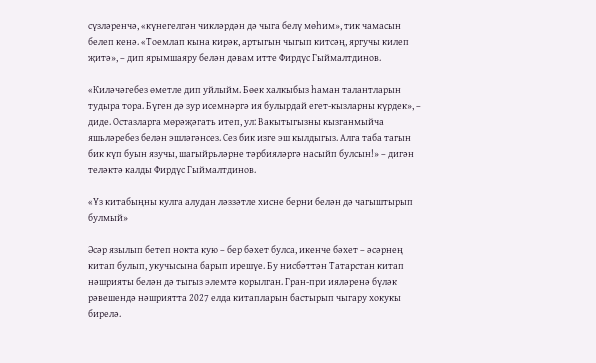сүзләренчә, «күнегелгән чикләрдән дә чыга белү мөһим», тик чамасын белеп кенә. «Тоемлап кына кирәк, артыгын чыгып китсәң, яргучы килеп җитә», – дип ярымшаяру белән дәвам итте Фирдүс Гыймалтдинов.

«Киләчәгебез өметле дип уйлыйм. Бөек халкыбыз һаман талантларын тудыра тора. Бүген дә зур исемнәргә ия булырдай егет-кызларны күрдек», – диде. Остазларга мөрәҗәгать итеп, ул: Вакытыгызны кызганмыйча яшьләребез белән эшләгәнсез. Сез бик изге эш кылдыгыз. Алга таба тагын бик күп буын язучы, шагыйрьләрне тәрбияләргә насыйп булсын!» – дигән теләктә калды Фирдүс Гыймалтдинов.

«Үз китабыңны кулга алудан ләззәтле хисне берни белән дә чагыштырып булмый»

Әсәр язылып бетеп нокта кую – бер бәхет булса, икенче бәхет – әсәрнең китап булып, укучысына барып ирешүе. Бу нисбәттән Татарстан китап нәшрияты белән дә тыгыз элемтә корылган. Гран-при ияләренә бүләк рәвешендә нәшриятта 2027 елда китапларын бастырып чыгару хокукы бирелә.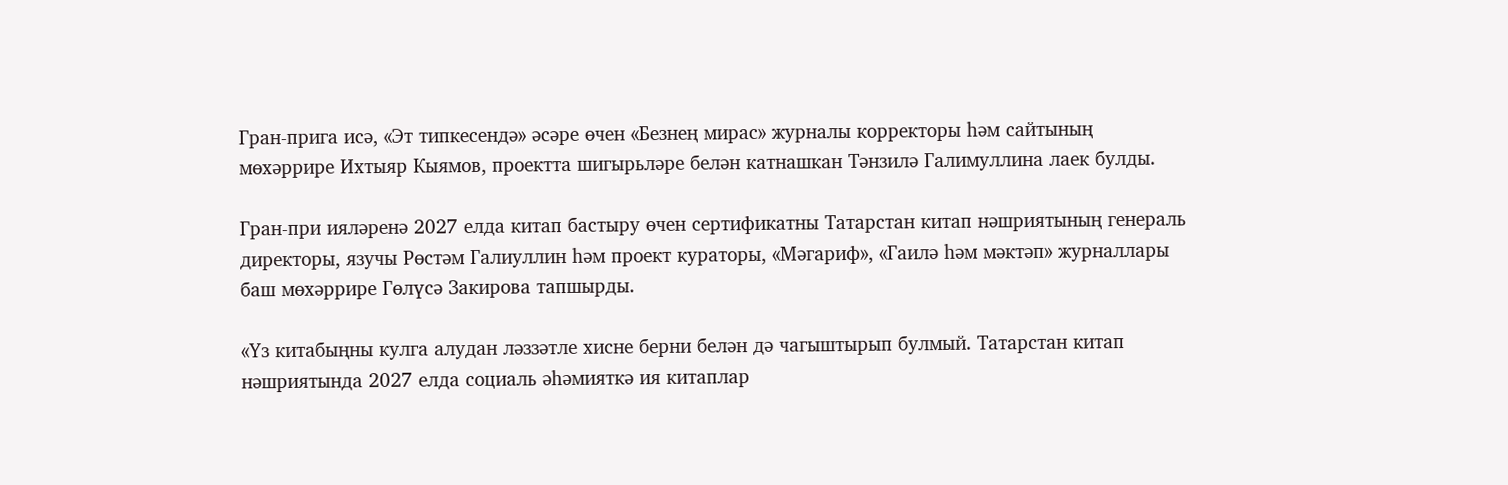Гран-прига исә, «Эт типкесендә» әсәре өчен «Безнең мирас» журналы корректоры һәм сайтының мөхәррире Ихтыяр Кыямов, проектта шигырьләре белән катнашкан Тәнзилә Галимуллина лаек булды.

Гран-при ияләренә 2027 елда китап бастыру өчен сертификатны Татарстан китап нәшриятының генераль директоры, язучы Рөстәм Галиуллин һәм проект кураторы, «Мәгариф», «Гаилә һәм мәктәп» журналлары баш мөхәррире Гөлүсә Закирова тапшырды.

«Үз китабыңны кулга алудан ләззәтле хисне берни белән дә чагыштырып булмый. Татарстан китап нәшриятында 2027 елда социаль әһәмияткә ия китаплар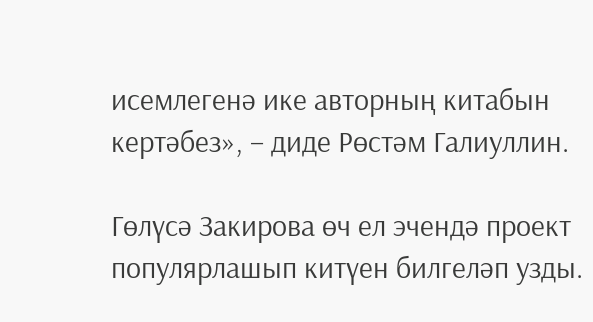исемлегенә ике авторның китабын кертәбез», – диде Рөстәм Галиуллин.

Гөлүсә Закирова өч ел эчендә проект популярлашып китүен билгеләп узды.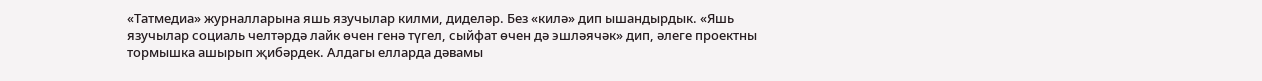«Татмедиа» журналларына яшь язучылар килми, диделәр. Без «килә» дип ышандырдык. «Яшь язучылар социаль челтәрдә лайк өчен генә түгел, сыйфат өчен дә эшләячәк» дип, әлеге проектны тормышка ашырып җибәрдек. Алдагы елларда дәвамы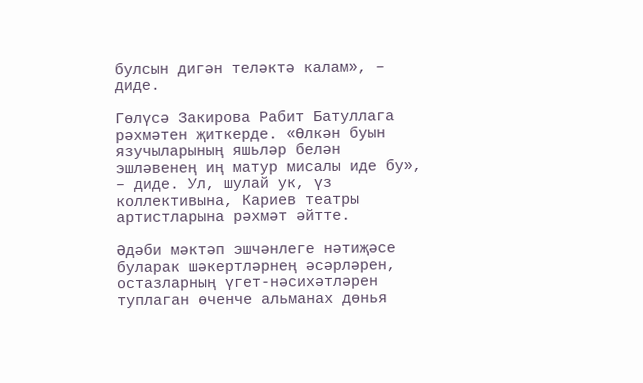булсын дигән теләктә калам», – диде.

Гөлүсә Закирова Рабит Батуллага рәхмәтен җиткерде. «Өлкән буын язучыларының яшьләр белән эшләвенең иң матур мисалы иде бу», – диде. Ул, шулай ук, үз коллективына, Кариев театры артистларына рәхмәт әйтте.

Әдәби мәктәп эшчәнлеге нәтиҗәсе буларак шәкертләрнең әсәрләрен, остазларның үгет-нәсихәтләрен туплаган өченче альманах дөнья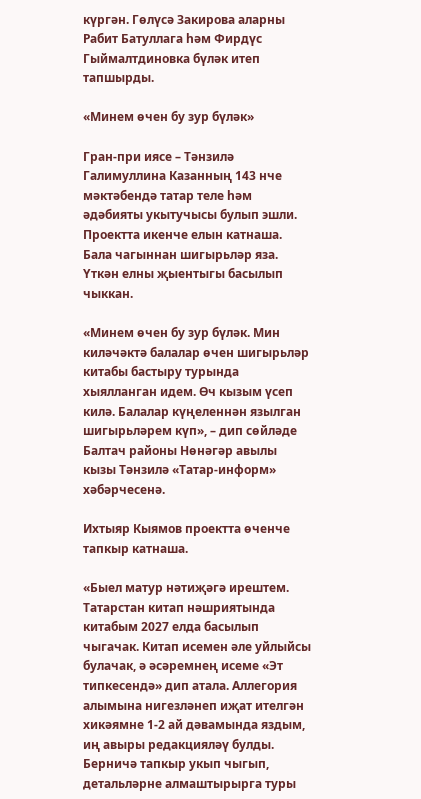күргән. Гөлүсә Закирова аларны Рабит Батуллага һәм Фирдүс Гыймалтдиновка бүләк итеп тапшырды.

«Минем өчен бу зур бүләк»

Гран-при иясе – Тәнзилә Галимуллина Казанның 143 нче мәктәбендә татар теле һәм әдәбияты укытучысы булып эшли. Проектта икенче елын катнаша. Бала чагыннан шигырьләр яза. Үткән елны җыентыгы басылып чыккан.

«Минем өчен бу зур бүләк. Мин киләчәктә балалар өчен шигырьләр китабы бастыру турында хыялланган идем. Өч кызым үсеп килә. Балалар күңеленнән язылган шигырьләрем күп», – дип сөйләде Балтач районы Нөнәгәр авылы кызы Тәнзилә «Татар-информ» хәбәрчесенә.

Ихтыяр Кыямов проектта өченче тапкыр катнаша.

«Быел матур нәтиҗәгә ирештем. Татарстан китап нәшриятында китабым 2027 елда басылып чыгачак. Китап исемен әле уйлыйсы булачак, ә әсәремнең исеме «Эт типкесендә» дип атала. Аллегория алымына нигезләнеп иҗат ителгән хикәямне 1-2 ай дәвамында яздым, иң авыры редакцияләү булды. Берничә тапкыр укып чыгып, детальләрне алмаштырырга туры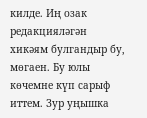килде. Иң озак редакцияләгән хикәям булгандыр бу, мөгаен. Бу юлы көчемне күп сарыф иттем. Зур уңышка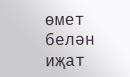өмет белән иҗат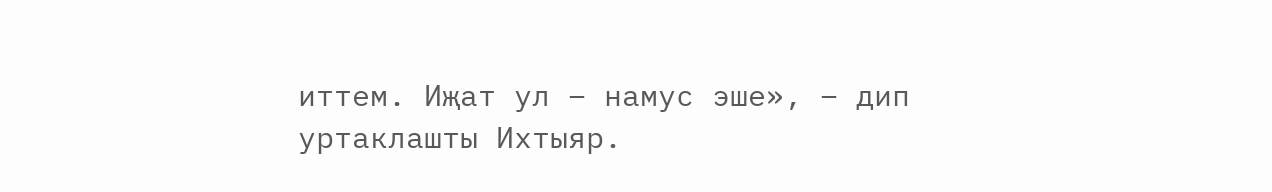иттем. Иҗат ул – намус эше», – дип уртаклашты Ихтыяр.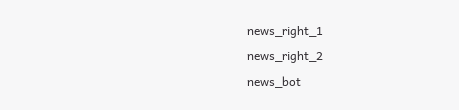news_right_1
news_right_2
news_bot